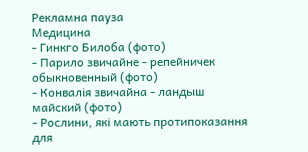Рекламна пауза
Медицина
- Гинкго Билоба (фото)
- Парило звичайне - репейничек обыкновенный (фото)
- Конвалія звичайна - ландыш майский (фото)
- Рослини, які мають протипоказання для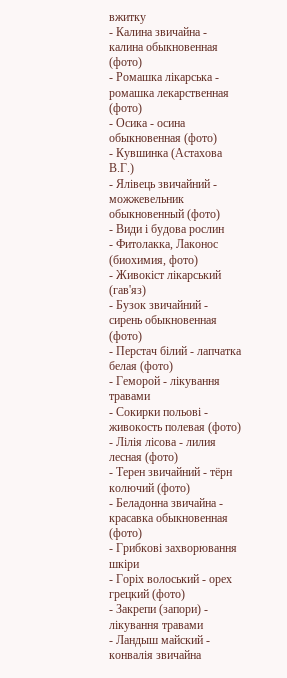вжитку
- Калина звичайна - калина обыкновенная (фото)
- Ромашка лікарська - ромашка лекарственная (фото)
- Осика - осина обыкновенная (фото)
- Кувшинка (Астахова В.Г.)
- Ялівець звичайний - можжевельник обыкновенный (фото)
- Види і будова рослин
- Фитолакка, Лаконос (биохимия, фото)
- Живокіст лікарський (гав'яз)
- Бузок звичайний - сирень обыкновенная (фото)
- Перстач білий - лапчатка белая (фото)
- Геморой - лікування травами
- Сокирки польові - живокость полевая (фото)
- Лілія лісова - лилия лесная (фото)
- Терен звичайний - тёрн колючий (фото)
- Беладонна звичайна - красавка обыкновенная (фото)
- Грибкові захворювання шкіри
- Горіх волоський - орех грецкий (фото)
- Закрепи (запори) - лікування травами
- Ландыш майский - конвалія звичайна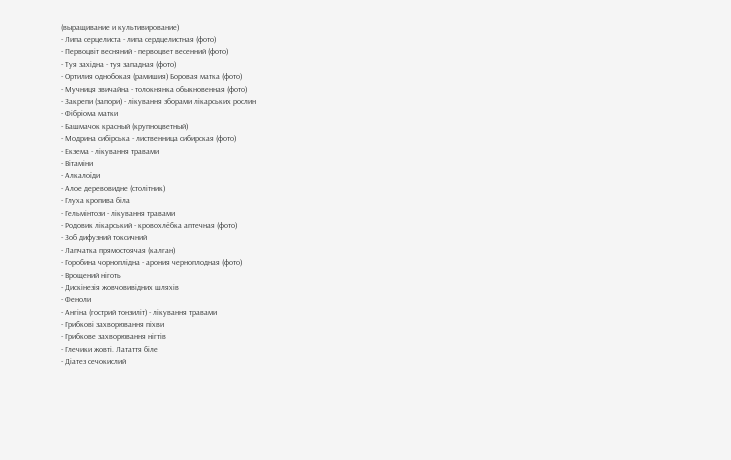(выращивание и культивирование)
- Липа серцелиста - липа сердцелистная (фото)
- Первоцвіт весняний - первоцвет весенний (фото)
- Туя західна - туя западная (фото)
- Ортилия однобокая (рамишия) Боровая матка (фото)
- Мучниця звичайна - толокнянка обыкновенная (фото)
- Закрепи (запори) - лікування зборами лікарських рослин
- Фібріома матки
- Башмачок красный (крупноцветный)
- Модрина сибірська - лиственница сибирская (фото)
- Екзема - лікування травами
- Вітаміни
- Алкалоїди
- Алое деревовидне (столітник)
- Глуха кропива біла
- Гельмінтози - лікування травами
- Родовик лікарський - кровохлёбка аптечная (фото)
- Зоб дифузний токсичний
- Лапчатка прямостоячая (калган)
- Горобина чорноплідна - арония черноплодная (фото)
- Врощений ніготь
- Дискінезія жовчовивідних шляхів
- Феноли
- Ангіна (гострий тонзиліт) - лікування травами
- Грибкові захворювання піхви
- Грибкове захворювання нігтів
- Глечики жовті. Латаття біле
- Діатез сечокислий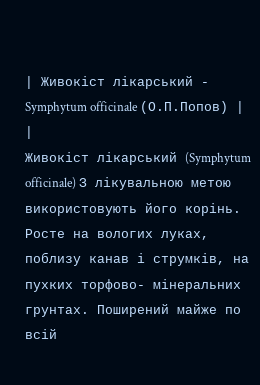| Живокіст лікарський - Symphytum officinale (О.П.Попов) |
|
Живокіст лікарський (Symphytum officinale) З лікувальною метою використовують його корінь. Росте на вологих луках, поблизу канав і струмків, на пухких торфово- мінеральних грунтах. Поширений майже по всій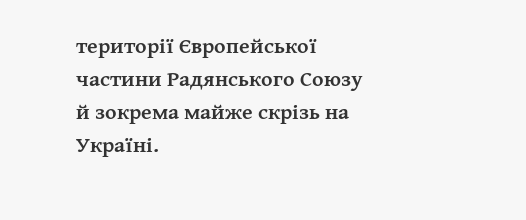території Європейської частини Радянського Союзу й зокрема майже скрізь на Україні.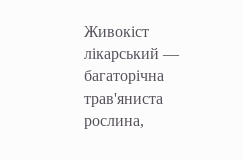Живокіст лікарський — багаторічна трав'яниста рослина,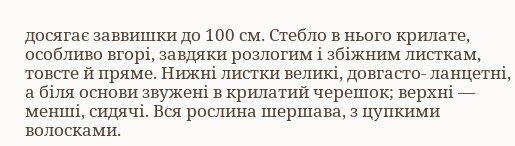досягає заввишки до 100 см. Стебло в нього крилате, особливо вгорі, завдяки розлогим і збіжним листкам, товсте й пряме. Нижні листки великі, довгасто- ланцетні, а біля основи звужені в крилатий черешок; верхні — менші, сидячі. Вся рослина шершава, з цупкими волосками.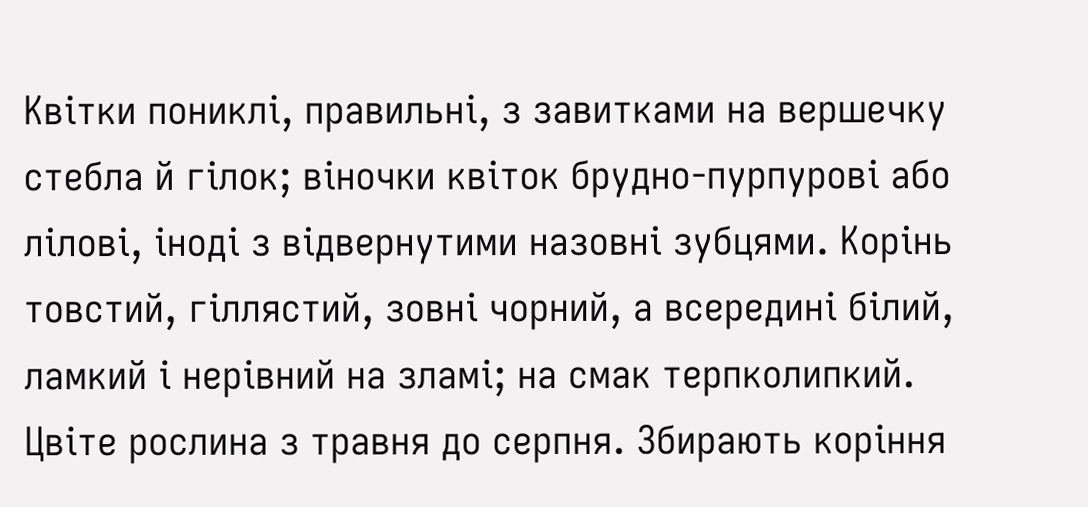Квітки пониклі, правильні, з завитками на вершечку стебла й гілок; віночки квіток брудно-пурпурові або лілові, іноді з відвернутими назовні зубцями. Корінь товстий, гіллястий, зовні чорний, а всередині білий, ламкий і нерівний на зламі; на смак терпколипкий. Цвіте рослина з травня до серпня. Збирають коріння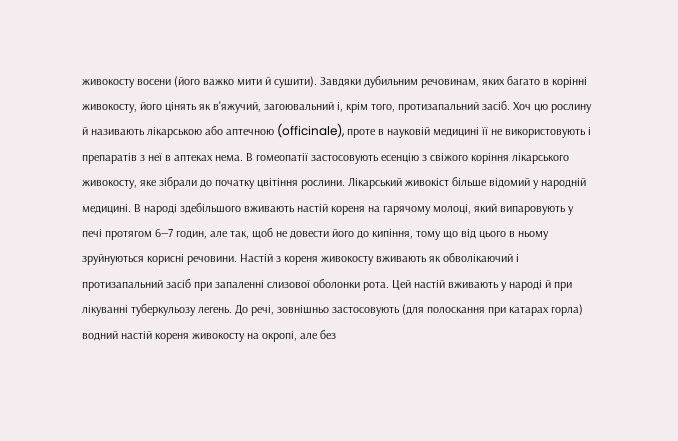живокосту восени (його важко мити й сушити). Завдяки дубильним речовинам, яких багато в корінні живокосту, його цінять як в'яжучий, загоювальний і, крім того, протизапальний засіб. Хоч цю рослину й називають лікарською або аптечною (officinale), проте в науковій медицині її не використовують і препаратів з неї в аптеках нема. В гомеопатії застосовують есенцію з свіжого коріння лікарського живокосту, яке зібрали до початку цвітіння рослини. Лікарський живокіст більше відомий у народній медицині. В народі здебільшого вживають настій кореня на гарячому молоці, який випаровують у печі протягом 6—7 годин, але так, щоб не довести його до кипіння, тому що від цього в ньому зруйнуються корисні речовини. Настій з кореня живокосту вживають як обволікаючий і протизапальний засіб при запаленні слизової оболонки рота. Цей настій вживають у народі й при лікуванні туберкульозу легень. До речі, зовнішньо застосовують (для полоскання при катарах горла) водний настій кореня живокосту на окропі, але без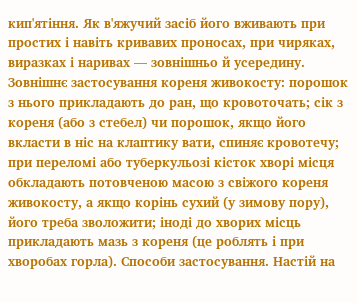кип'ятіння. Як в'яжучий засіб його вживають при простих і навіть кривавих проносах, при чиряках, виразках і наривах — зовнішньо й усередину. Зовнішнє застосування кореня живокосту: порошок з нього прикладають до ран, що кровоточать; сік з кореня (або з стебел) чи порошок, якщо його вкласти в ніс на клаптику вати, спиняє кровотечу; при переломі або туберкульозі кісток хворі місця обкладають потовченою масою з свіжого кореня живокосту, а якщо корінь сухий (у зимову пору), його треба зволожити; іноді до хворих місць прикладають мазь з кореня (це роблять і при хворобах горла). Способи застосування. Настій на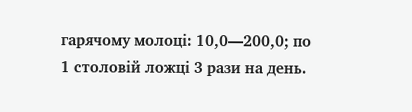гарячому молоці: 10,0—200,0; по 1 столовій ложці 3 рази на день.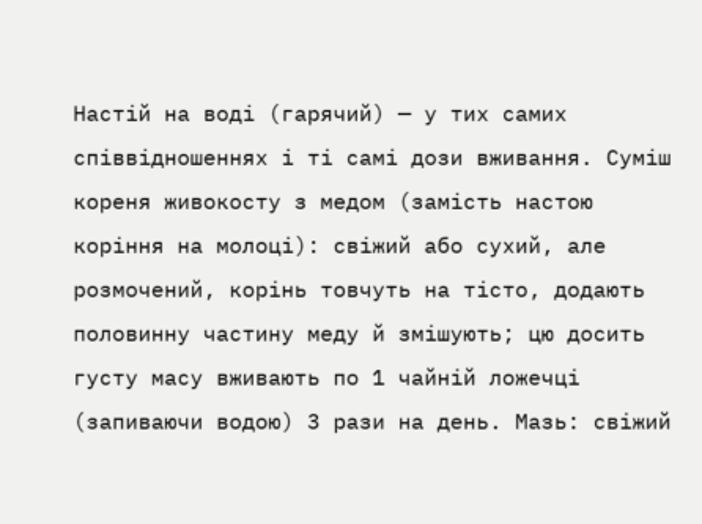Настій на воді (гарячий) — у тих самих співвідношеннях і ті самі дози вживання. Суміш кореня живокосту з медом (замість настою коріння на молоці): свіжий або сухий, але розмочений, корінь товчуть на тісто, додають половинну частину меду й змішують; цю досить густу масу вживають по 1 чайній ложечці (запиваючи водою) 3 рази на день. Мазь: свіжий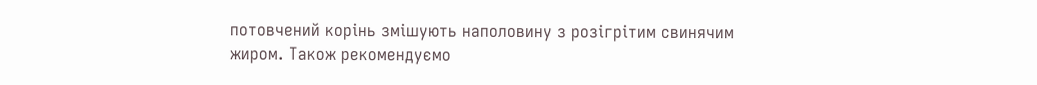потовчений корінь змішують наполовину з розігрітим свинячим жиром. Також рекомендуємо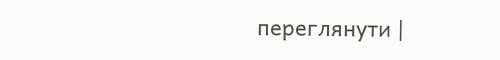переглянути |